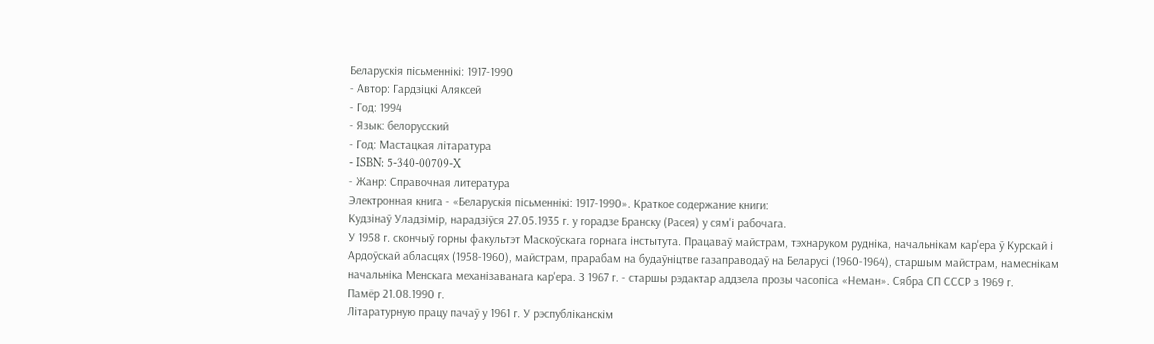Беларускія пісьменнікі: 1917-1990
- Автор: Гардзіцкі Аляксей
- Год: 1994
- Язык: белорусский
- Год: Мастацкая літаратура
- ISBN: 5-340-00709-X
- Жанр: Справочная литература
Электронная книга - «Беларускія пісьменнікі: 1917-1990». Краткое содержание книги:
Кудзінаў Уладзімір, нарадзіўся 27.05.1935 г. у горадзе Бранску (Расея) у сям'і рабочага.
У 1958 г. скончыў горны факультэт Маскоўскага горнага інстытута. Працаваў майстрам, тэхнаруком рудніка, начальнікам кар'ера ў Курскай і Ардоўскай абласцях (1958-1960), майстрам, прарабам на будаўніцтве газаправодаў на Беларусі (1960-1964), старшым майстрам, намеснікам начальніка Менскага механізаванага кар'ера. З 1967 г. - старшы рэдактар аддзела прозы часопіса «Неман». Сябра СП СССР з 1969 г.
Памёр 21.08.1990 г.
Літаратурную працу пачаў у 1961 г. У рэспубліканскім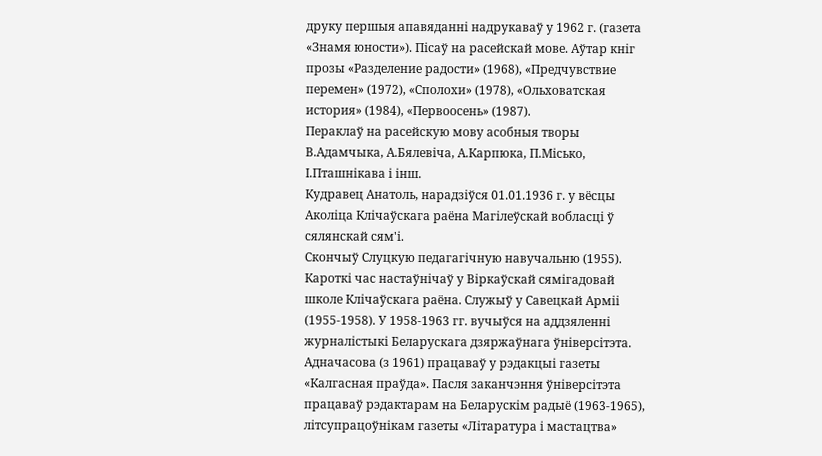друку першыя апавяданні надрукаваў у 1962 г. (газета «Знамя юности»). Пісаў на расейскай мове. Аўтар кніг прозы «Разделение радости» (1968), «Предчувствие перемен» (1972), «Сполохи» (1978), «Ольховатская история» (1984), «Первоосень» (1987).
Пераклаў на расейскую мову асобныя творы В.Адамчыка, А.Бялевіча, А.Карпюка, П.Місько, І.Пташнікава і інш.
Кудравец Анатоль, нарадзіўся 01.01.1936 г. у вёсцы Аколіца Клічаўскага раёна Магілеўскай вобласці ў сялянскай сям'і.
Скончыў Слуцкую педагагічную навучальню (1955). Кароткі час настаўнічаў у Віркаўскай сямігадовай школе Клічаўскага раёна. Служыў у Савецкай Арміі (1955-1958). У 1958-1963 гг. вучыўся на аддзяленні журналістыкі Беларускага дзяржаўнага ўніверсітэта. Адначасова (з 1961) працаваў у рэдакцыі газеты «Калгасная праўда». Пасля заканчэння ўніверсітэта працаваў рэдактарам на Беларускім радыё (1963-1965), літсупрацоўнікам газеты «Літаратура і мастацтва»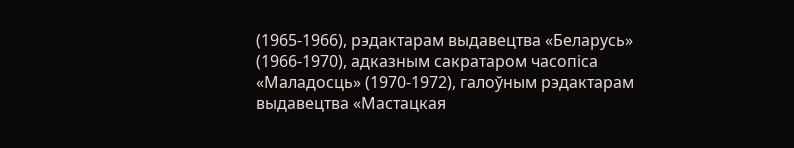(1965-1966), рэдактарам выдавецтва «Беларусь» (1966-1970), адказным сакратаром часопіса «Маладосць» (1970-1972), галоўным рэдактарам выдавецтва «Мастацкая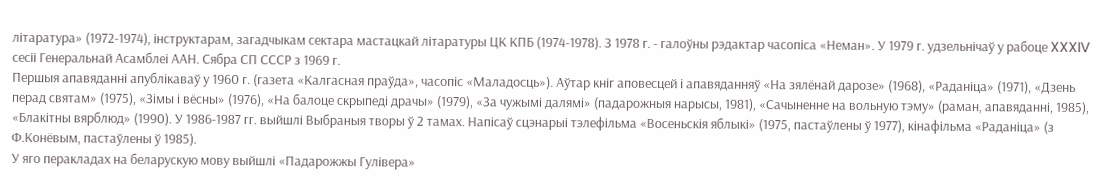літаратура» (1972-1974), інструктарам, загадчыкам сектара мастацкай літаратуры ЦК КПБ (1974-1978). З 1978 г. - галоўны рэдактар часопіса «Неман». У 1979 г. удзельнічаў у рабоце XXXIV сесіі Генеральнай Асамблеі ААН. Сябра СП СССР з 1969 г.
Першыя апавяданні апублікаваў у 1960 г. (газета «Калгасная праўда», часопіс «Маладосць»). Аўтар кніг аповесцей і апавяданняў «На зялёнай дарозе» (1968), «Раданіца» (1971), «Дзень перад святам» (1975), «Зімы і вёсны» (1976), «На балоце скрыпеді драчы» (1979), «За чужымі далямі» (падарожныя нарысы, 1981), «Сачыненне на вольную тэму» (раман, апавяданні, 1985), «Блакітны вярблюд» (1990). У 1986-1987 гг. выйшлі Выбраныя творы ў 2 тамах. Напісаў сцэнарыі тэлефільма «Восеньскія яблыкі» (1975, пастаўлены ў 1977), кінафільма «Раданіца» (з Ф.Конёвым, пастаўлены ў 1985).
У яго перакладах на беларускую мову выйшлі «Падарожжы Гулівера»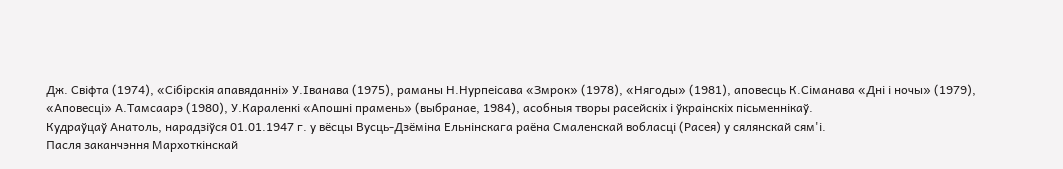Дж. Свіфта (1974), «Сібірскія апавяданні» У.Іванава (1975), раманы Н.Нурпеісава «Змрок» (1978), «Нягоды» (1981), аповесць К.Сіманава «Дні і ночы» (1979), «Аповесці» А.Тамсаарэ (1980), У.Караленкі «Апошні прамень» (выбранае, 1984), асобныя творы расейскіх і ўкраінскіх пісьменнікаў.
Кудраўцаў Анатоль, нарадзіўся 01.01.1947 г. у вёсцы Вусць-Дзёміна Ельнінскага раёна Смаленскай вобласці (Расея) у сялянскай сям'і.
Пасля заканчэння Мархоткінскай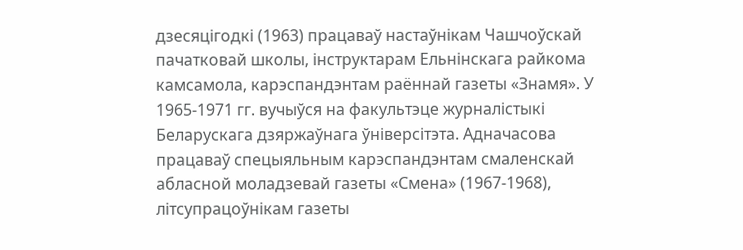дзесяцігодкі (1963) працаваў настаўнікам Чашчоўскай пачатковай школы, інструктарам Ельнінскага райкома камсамола, карэспандэнтам раённай газеты «Знамя». У 1965-1971 гг. вучыўся на факультэце журналістыкі Беларускага дзяржаўнага ўніверсітэта. Адначасова працаваў спецыяльным карэспандэнтам смаленскай абласной моладзевай газеты «Смена» (1967-1968), літсупрацоўнікам газеты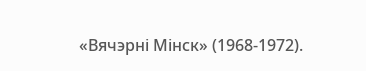«Вячэрні Мінск» (1968-1972).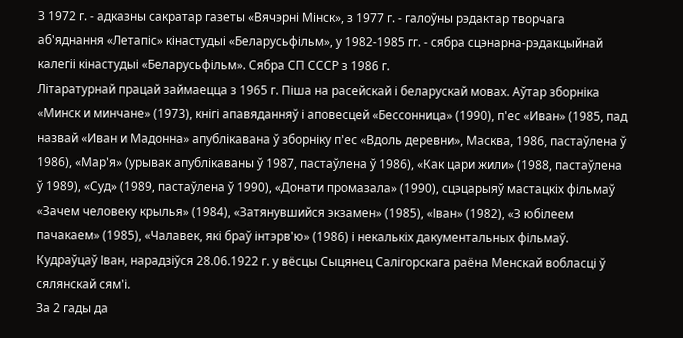З 1972 г. - адказны сакратар газеты «Вячэрні Мінск», з 1977 г. - галоўны рэдактар творчага аб'яднання «Летапіс» кінастудыі «Беларусьфільм», у 1982-1985 гг. - сябра сцэнарна-рэдакцыйнай калегіі кінастудыі «Беларусьфільм». Сябра СП СССР з 1986 г.
Літаратурнай працай займаецца з 1965 г. Піша на расейскай і беларускай мовах. Аўтар зборніка «Минск и минчане» (1973), кнігі апавяданняў і аповесцей «Бессонница» (1990), п'ес «Иван» (1985, пад назвай «Иван и Мадонна» апублікавана ў зборніку п'ес «Вдоль деревни», Масква, 1986, пастаўлена ў 1986), «Мар'я» (урывак апублікаваны ў 1987, пастаўлена ў 1986), «Как цари жили» (1988, пастаўлена ў 1989), «Суд» (1989, пастаўлена ў 1990), «Донати промазала» (1990), сцэцарыяў мастацкіх фільмаў «Зачем человеку крылья» (1984), «Затянувшийся экзамен» (1985), «Іван» (1982), «З юбілеем пачакаем» (1985), «Чалавек, які браў інтэрв'ю» (1986) і некалькіх дакументальных фільмаў.
Кудраўцаў Іван, нарадзіўся 28.06.1922 г. у вёсцы Сыцянец Салігорскага раёна Менскай вобласці ў сялянскай сям'і.
За 2 гады да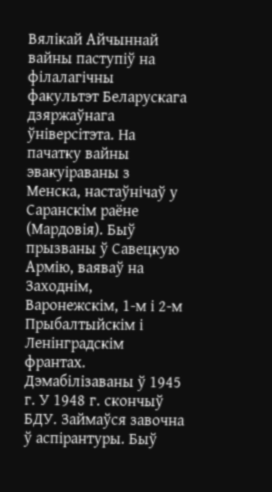Вялікай Айчыннай вайны паступіў на філалагічны факультэт Беларускага дзяржаўнага ўніверсітэта. На пачатку вайны эвакуіраваны з Менска, настаўнічаў у Саранскім раёне (Мардовія). Быў прызваны ў Савецкую Армію, ваяваў на Заходнім, Варонежскім, 1-м і 2-м Прыбалтыйскім і Ленінградскім франтах. Дэмабілізаваны ў 1945 г. У 1948 г. скончыў БДУ. Займаўся завочна ў аспірантуры. Быў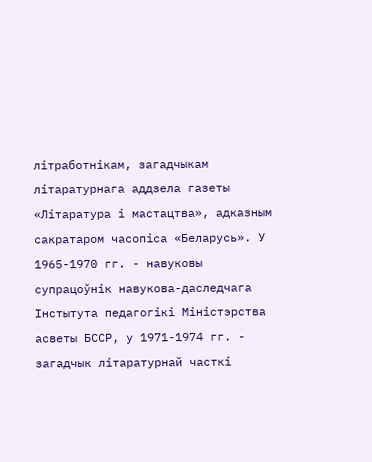літработнікам, загадчыкам літаратурнага аддзела газеты «Літаратура і мастацтва», адказным сакратаром часопіса «Беларусь». У 1965-1970 гг. - навуковы супрацоўнік навукова-даследчага Інстытута педагогікі Міністэрства асветы БССР, у 1971-1974 гг. - загадчык літаратурнай часткі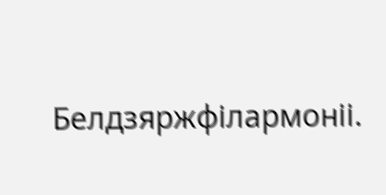Белдзяржфілармоніі.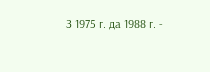З 1975 г. да 1988 г. -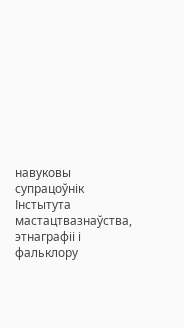навуковы супрацоўнік Інстытута мастацтвазнаўства, этнаграфіі і фальклору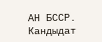АН БССР. Кандыдат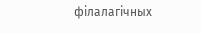філалагічных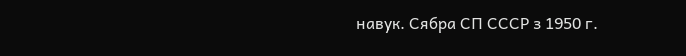навук. Сябра СП СССР з 1950 г.